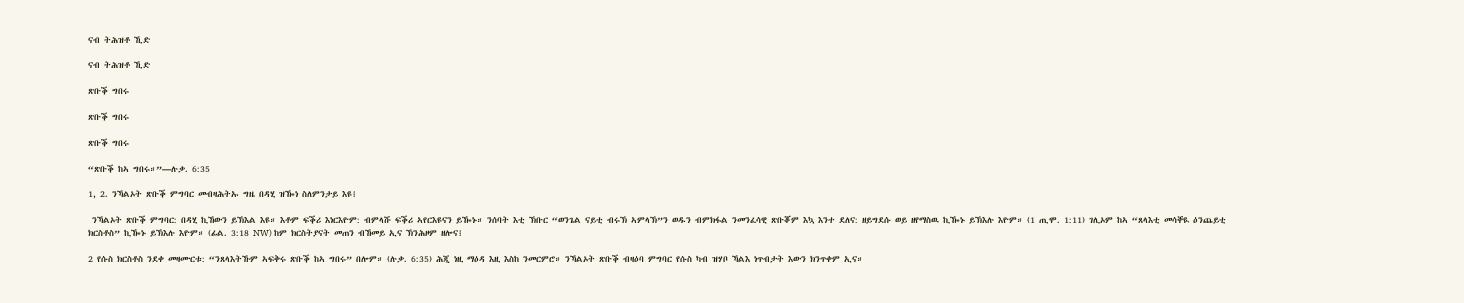ናብ ትሕዝቶ ኺድ

ናብ ትሕዝቶ ኺድ

ጽቡቕ ግበሩ

ጽቡቕ ግበሩ

ጽቡቕ ግበሩ

“ጽቡቕ ከኣ ግበሩ።”—ሉቃ. 6:35

1, 2. ንኻልኦት ጽቡቕ ምግባር መብዛሕትኡ ግዜ በዳሂ ዝዀነ ስለምንታይ እዩ፧

 ንኻልኦት ጽቡቕ ምግባር: በዳሂ ኪኸውን ይኽእል እዩ። እቶም ፍቕሪ እነርእዮም: ብምላሹ ፍቕሪ ኣየርእዩናን ይዀኑ። ንሰባት እቲ ኽቡር “ወንጌል ናይቲ ብሩኽ ኣምላኽ”ን ወዱን ብምክፋል ንመንፈሳዊ ጽቡቖም እኳ እንተ ደለና: ዘይግደሱ ወይ ዘየማስዉ ኪዀኑ ይኽእሉ እዮም። (1 ጢሞ. 1:11) ገሊኦም ከኣ “ጸላእቲ መሳቐዪ ዕንጨይቲ ክርስቶስ” ኪዀኑ ይኽእሉ እዮም። (ፊል. 3:18 NW) ከም ክርስትያናት መጠን ብኸመይ ኢና ኽንሕዞም ዘሎና፧

2 የሱስ ክርስቶስ ንደቀ መዛሙርቱ: “ንጸላእትኹም ኣፍቅሩ ጽቡቕ ከኣ ግበሩ” በሎም። (ሉቃ. 6:35) ሕጂ ነዚ ማዕዳ እዚ እስከ ንመርምሮ። ንኻልኦት ጽቡቕ ብዛዕባ ምግባር የሱስ ካብ ዝሃቦ ኻልእ ነጥብታት እውን ክንጥቀም ኢና።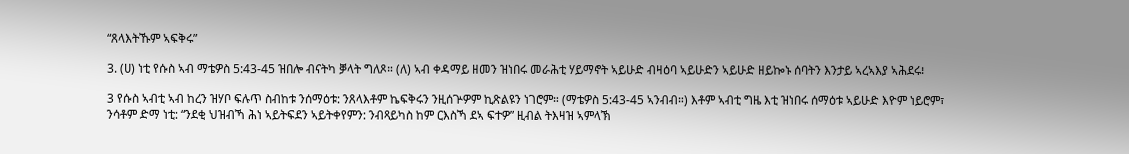“ጸላእትኹም ኣፍቅሩ”

3. (ሀ) ነቲ የሱስ ኣብ ማቴዎስ 5:43-45 ዝበሎ ብናትካ ቓላት ግለጾ። (ለ) ኣብ ቀዳማይ ዘመን ዝነበሩ መራሕቲ ሃይማኖት ኣይሁድ ብዛዕባ ኣይሁድን ኣይሁድ ዘይኰኑ ሰባትን እንታይ ኣረኣእያ ኣሕደሩ፧

3 የሱስ ኣብቲ ኣብ ከረን ዝሃቦ ፍሉጥ ስብከቱ ንሰማዕቱ: ንጸላእቶም ኬፍቅሩን ንዚሰጕዎም ኪጽልዩን ነገሮም። (ማቴዎስ 5:43-45 ኣንብብ።) እቶም ኣብቲ ግዜ እቲ ዝነበሩ ሰማዕቱ ኣይሁድ እዮም ነይሮም፣ ንሳቶም ድማ ነቲ: “ንደቂ ህዝብኻ ሕነ ኣይትፍደን ኣይትቀየምን: ንብጻይካስ ከም ርእስኻ ደኣ ፍተዎ” ዚብል ትእዛዝ ኣምላኽ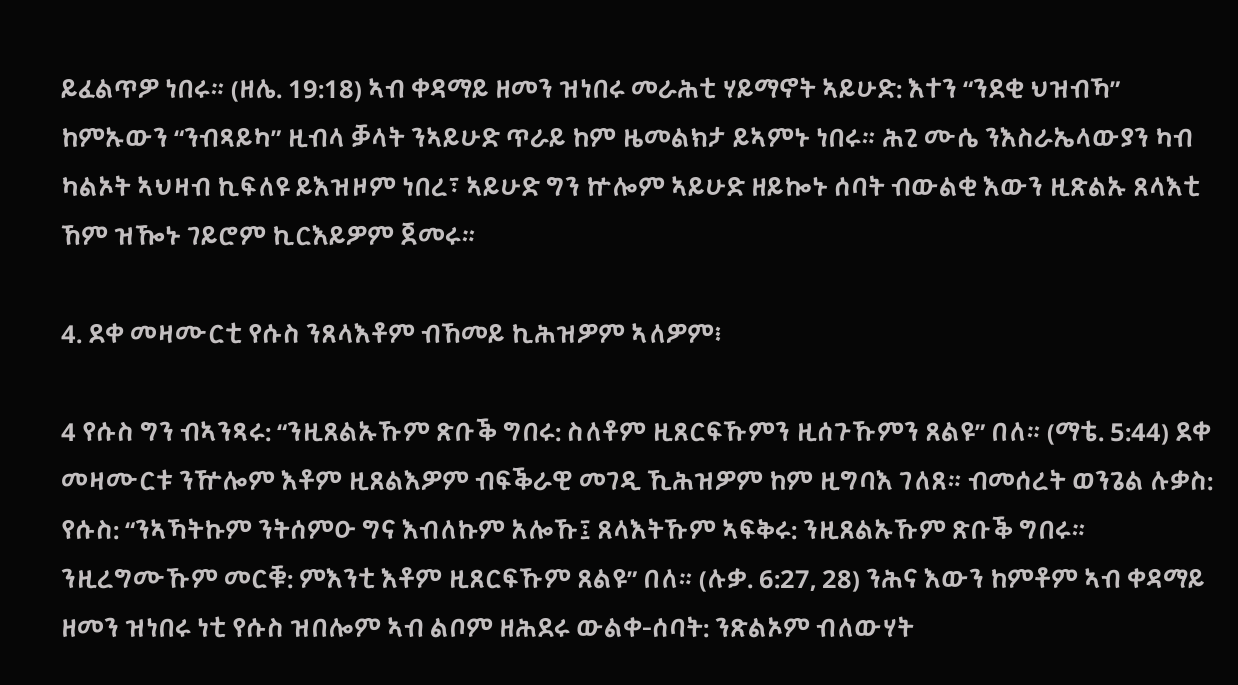ይፈልጥዎ ነበሩ። (ዘሌ. 19:18) ኣብ ቀዳማይ ዘመን ዝነበሩ መራሕቲ ሃይማኖት ኣይሁድ: እተን “ንደቂ ህዝብኻ” ከምኡውን “ንብጻይካ” ዚብላ ቓላት ንኣይሁድ ጥራይ ከም ዜመልክታ ይኣምኑ ነበሩ። ሕጊ ሙሴ ንእስራኤላውያን ካብ ካልኦት ኣህዛብ ኪፍለዩ ይእዝዞም ነበረ፣ ኣይሁድ ግን ኵሎም ኣይሁድ ዘይኰኑ ሰባት ብውልቂ እውን ዚጽልኡ ጸላእቲ ኸም ዝዀኑ ገይሮም ኪርእይዎም ጀመሩ።

4. ደቀ መዛሙርቲ የሱስ ንጸላእቶም ብኸመይ ኪሕዝዎም ኣለዎም፧

4 የሱስ ግን ብኣንጻሩ: “ንዚጸልኡኹም ጽቡቕ ግበሩ: ስለቶም ዚጸርፍኹምን ዚሰጉኹምን ጸልዩ” በለ። (ማቴ. 5:44) ደቀ መዛሙርቱ ንዅሎም እቶም ዚጸልእዎም ብፍቕራዊ መገዲ ኺሕዝዎም ከም ዚግባእ ገለጸ። ብመሰረት ወንጌል ሉቃስ: የሱስ: “ንኣኻትኩም ንትሰምዑ ግና እብለኩም አሎኹ፤ ጸላእትኹም ኣፍቅሩ: ንዚጸልኡኹም ጽቡቕ ግበሩ። ንዚረግሙኹም መርቑ: ምእንቲ እቶም ዚጸርፍኹም ጸልዩ” በለ። (ሉቃ. 6:27, 28) ንሕና እውን ከምቶም ኣብ ቀዳማይ ዘመን ዝነበሩ ነቲ የሱስ ዝበሎም ኣብ ልቦም ዘሕደሩ ውልቀ-ሰባት: ንጽልኦም ብለውሃት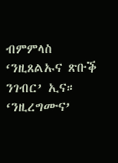ብምምላስ ‘ንዚጸልኡና ጽቡቕ ንገብር’ ኢና። ‘ንዚረግሙና’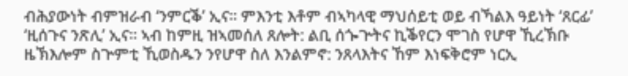ብሕያውነት ብምዝራብ ‘ንምርቕ’ ኢና። ምእንቲ እቶም ብኣካላዊ ማህሰይቲ ወይ ብኻልእ ዓይነት ‘ጸርፊ’ ‘ዚሰጉና ንጽሊ’ ኢና። ኣብ ከምዚ ዝኣመሰለ ጸሎት: ልቢ ሰጐጕትና ኪቕየርን ሞገስ የሆዋ ኺረኽቡ ዜኽእሎም ስጕምቲ ኺወስዱን ንየሆዋ ስለ እንልምኖ: ንጸላእትና ኸም እነፍቅሮም ነርኢ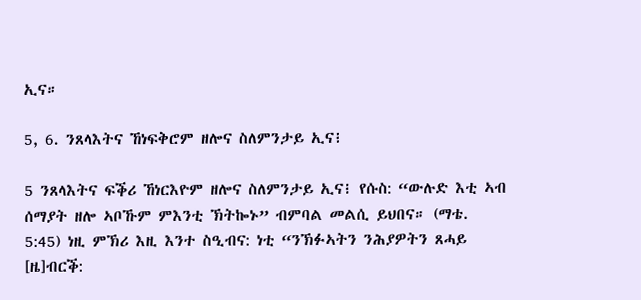ኢና።

5, 6. ንጸላእትና ኸነፍቅሮም ዘሎና ስለምንታይ ኢና፧

5 ንጸላእትና ፍቕሪ ኸነርእዮም ዘሎና ስለምንታይ ኢና፧ የሱስ: “ውሉድ እቲ ኣብ ሰማያት ዘሎ ኣቦኹም ምእንቲ ኽትኰኑ” ብምባል መልሲ ይህበና። (ማቴ. 5:45) ነዚ ምኽሪ እዚ እንተ ስዒብና: ነቲ “ንኽፉኣትን ንሕያዎትን ጸሓይ [ዜ]ብርቕ: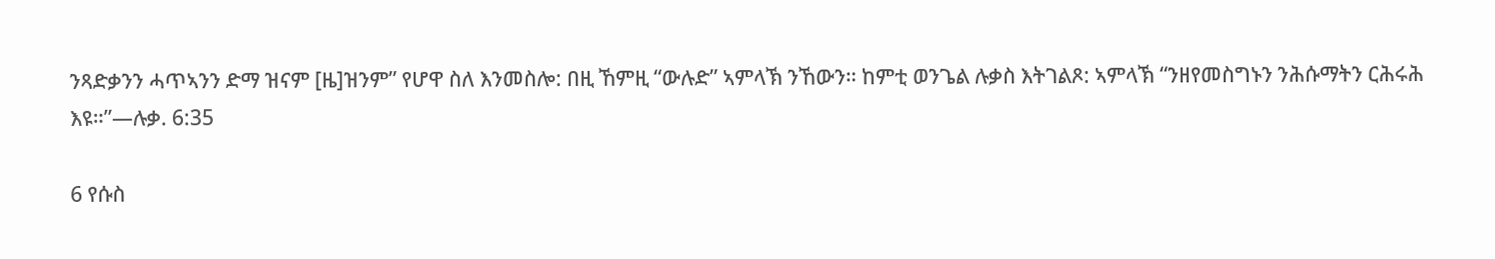ንጻድቃንን ሓጥኣንን ድማ ዝናም [ዜ]ዝንም” የሆዋ ስለ እንመስሎ: በዚ ኸምዚ “ውሉድ” ኣምላኽ ንኸውን። ከምቲ ወንጌል ሉቃስ እትገልጾ: ኣምላኽ “ንዘየመስግኑን ንሕሱማትን ርሕሩሕ እዩ።”—ሉቃ. 6:35

6 የሱስ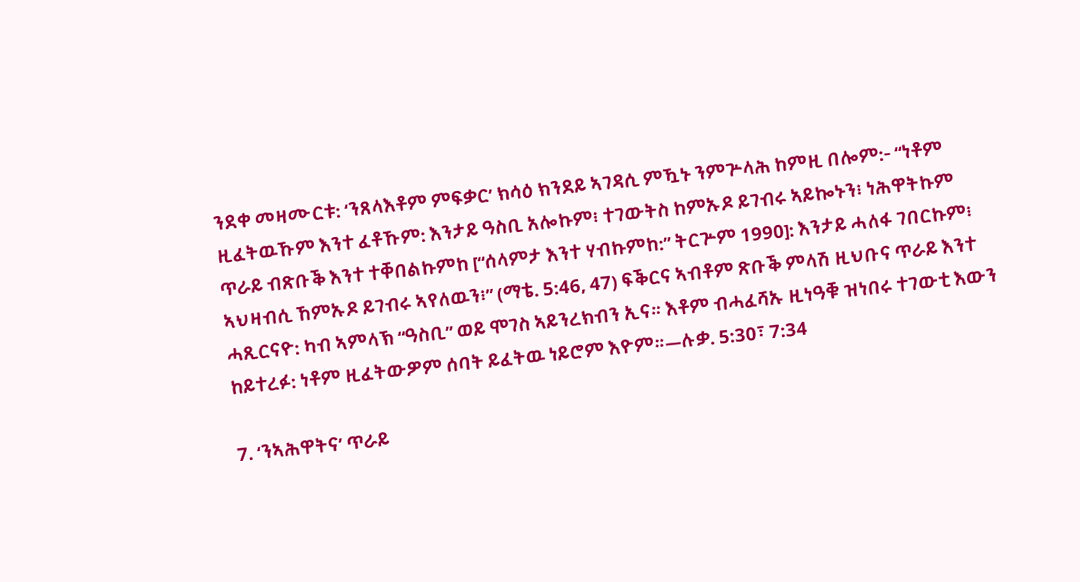ንደቀ መዛሙርቱ: ‘ንጸላእቶም ምፍቃር’ ክሳዕ ክንደይ ኣገዳሲ ምዃኑ ንምጕላሕ ከምዚ በሎም:- “ነቶም ዚፈትዉኹም እንተ ፈቶኹም: እንታይ ዓስቢ አሎኩም፧ ተገውትስ ከምኡዶ ይገብሩ ኣይኰኑን፧ ነሕዋትኩም ጥራይ ብጽቡቕ እንተ ተቐበልኩምከ [“ሰላምታ እንተ ሃብኩምከ:” ትርጕም 1990]: እንታይ ሓለፋ ገበርኩም፧ ኣህዛብሲ ኸምኡዶ ይገብሩ ኣየለዉን፧” (ማቴ. 5:46, 47) ፍቕርና ኣብቶም ጽቡቕ ምላሽ ዚህቡና ጥራይ እንተ ሓጺርናዮ: ካብ ኣምላኽ “ዓስቢ” ወይ ሞገስ ኣይንረክብን ኢና። እቶም ብሓፈሻኡ ዚነዓቑ ዝነበሩ ተገውቲ እውን ከይተረፉ: ነቶም ዚፈትውዎም ሰባት ይፈትዉ ነይሮም እዮም።—ሉቃ. 5:30፣ 7:34

7. ‘ንኣሕዋትና’ ጥራይ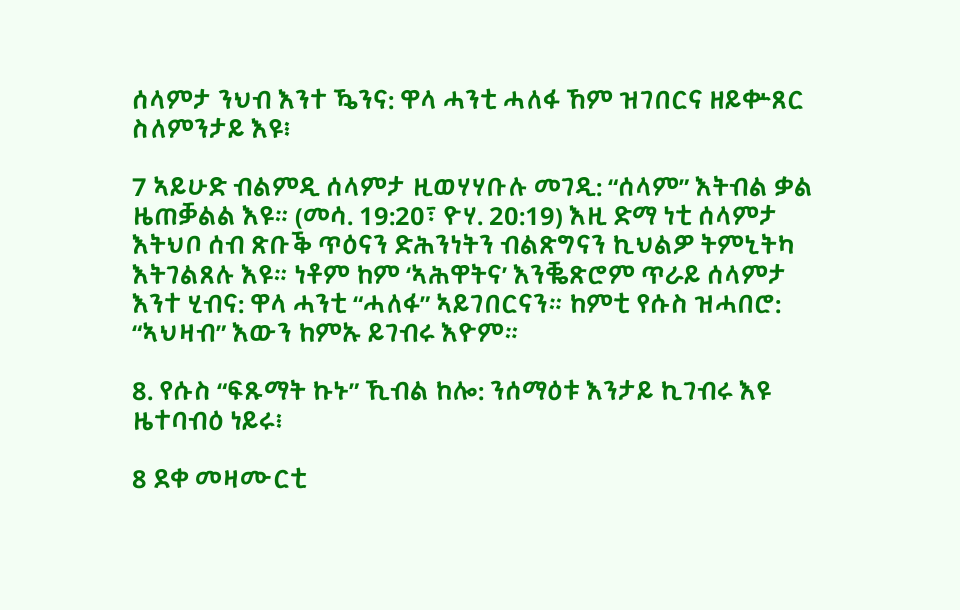ሰላምታ ንህብ እንተ ዄንና: ዋላ ሓንቲ ሓለፋ ኸም ዝገበርና ዘይቍጸር ስለምንታይ እዩ፧

7 ኣይሁድ ብልምዲ ሰላምታ ዚወሃሃቡሉ መገዲ: “ሰላም” እትብል ቃል ዜጠቓልል እዩ። (መሳ. 19:20፣ ዮሃ. 20:19) እዚ ድማ ነቲ ሰላምታ እትህቦ ሰብ ጽቡቕ ጥዕናን ድሕንነትን ብልጽግናን ኪህልዎ ትምኒትካ እትገልጸሉ እዩ። ነቶም ከም ‘ኣሕዋትና’ እንቘጽሮም ጥራይ ሰላምታ እንተ ሂብና: ዋላ ሓንቲ “ሓለፋ” ኣይገበርናን። ከምቲ የሱስ ዝሓበሮ: “ኣህዛብ” እውን ከምኡ ይገብሩ እዮም።

8. የሱስ “ፍጹማት ኩኑ” ኺብል ከሎ: ንሰማዕቱ እንታይ ኪገብሩ እዩ ዜተባብዕ ነይሩ፧

8 ደቀ መዛሙርቲ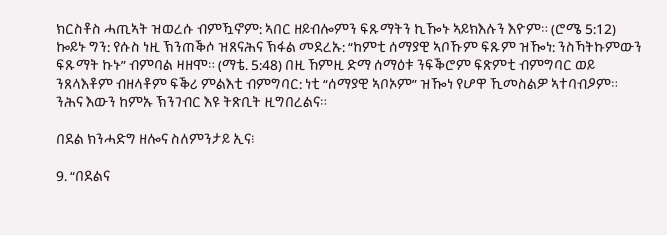ክርስቶስ ሓጢኣት ዝወረሱ ብምዃኖም: ኣበር ዘይብሎምን ፍጹማትን ኪዀኑ ኣይክእሉን እዮም። (ሮሜ 5:12) ኰይኑ ግን: የሱስ ነዚ ኽንጠቕሶ ዝጸናሕና ኽፋል መደረኡ: “ከምቲ ሰማያዊ ኣቦኹም ፍጹም ዝዀነ: ንስኻትኩምውን ፍጹማት ኩኑ” ብምባል ዛዘሞ። (ማቴ. 5:48) በዚ ኸምዚ ድማ ሰማዕቱ ንፍቕሮም ፍጽምቲ ብምግባር ወይ ንጸላእቶም ብዘላቶም ፍቕሪ ምልእቲ ብምግባር: ነቲ “ሰማያዊ ኣቦኦም” ዝዀነ የሆዋ ኺመስልዎ ኣተባብዖም። ንሕና እውን ከምኡ ኽንገብር እዩ ትጽቢት ዚግበረልና።

በደል ክንሓድግ ዘሎና ስለምንታይ ኢና፧

9. “በደልና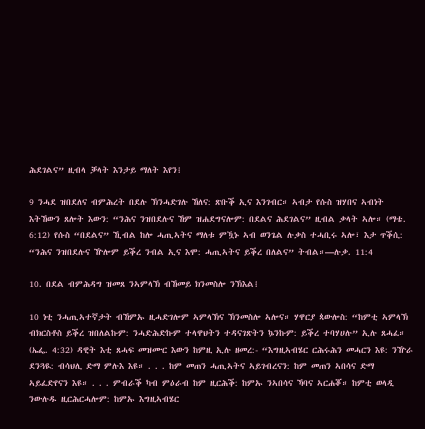ሕደገልና” ዚብላ ቓላት እንታይ ማለት እየን፧

9 ንሓደ ዝበደለና ብምሕረት በደሉ ኽንሓድገሉ ኸለና: ጽቡቕ ኢና እንገብር። ኣብታ የሱስ ዝሃበና ኣብነት እትኸውን ጸሎት እውን: “ንሕና ንዝበደሉና ኸም ዝሐደግናሎም: በደልና ሕደገልና” ዚብል ቃላት ኣሎ። (ማቴ. 6:12) የሱስ “በደልና” ኺብል ከሎ ሓጢኣትና ማለቱ ምዃኑ ኣብ ወንጌል ሉቃስ ተሓቢሩ ኣሎ፣ እታ ጥቕሲ: “ንሕና ንዝበደሉና ዅሎም ይቕረ ንብል ኢና እሞ: ሓጢኣትና ይቕረ በለልና” ትብል።—ሉቃ. 11:4

10. በደል ብምሕዳግ ዝመጸ ንኣምላኽ ብኸመይ ክንመስሎ ንኽእል፧

10 ነቲ ንሓጢኣተኛታት ብኸምኡ ዚሓድገሎም ኣምላኽና ኽንመስሎ ኣሎና። ሃዋርያ ጳውሎስ: “ከምቲ ኣምላኽ ብክርስቶስ ይቕረ ዝበለልኩም: ንሓድሕድኩም ተላዋህትን ተዳናገጽትን ኴንኩም: ይቕረ ተባሃሀሉ” ኢሉ ጸሓፈ። (ኤፌ. 4:32) ዳዊት እቲ ጸሓፍ መዝሙር እውን ከምዚ ኢሉ ዘመረ:- “እግዚኣብሄር ርሕሩሕን መሓርን እዩ: ንዅራ ደንጓዪ: ብሳህሊ ድማ ምሉእ እዩ። . . . ከም መጠን ሓጢኣትና ኣይገብረናን: ከም መጠን ኣበሳና ድማ ኣይፈድየናን እዩ። . . . ምብራቕ ካብ ምዕራብ ከም ዚርሕቕ: ከምኡ ንኣበሳና ኻባና ኣርሐቖ። ከምቲ ወላዲ ንውሉዱ ዚርሕርሓሎም: ከምኡ እግዚኣብሄር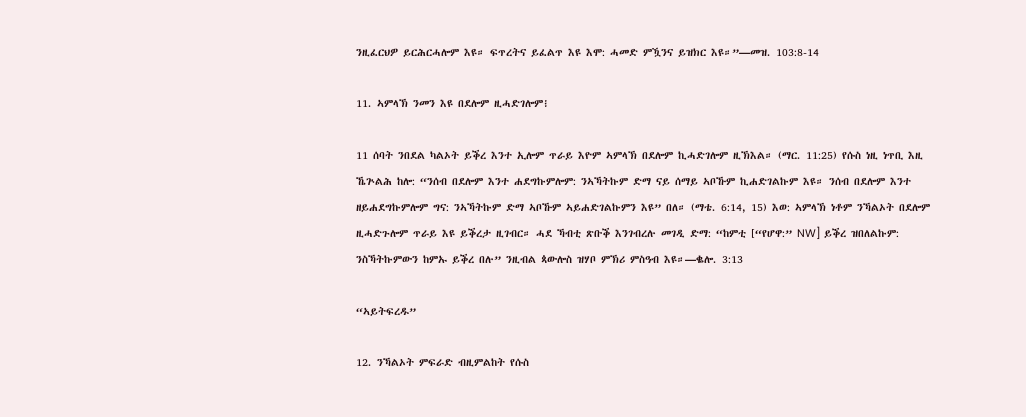ንዚፈርህዎ ይርሕርሓሎም እዩ። ፍጥረትና ይፈልጥ እዩ እሞ: ሓመድ ምዃንና ይዝክር እዩ።”—መዝ. 103:8-14

11. ኣምላኽ ንመን እዩ በደሎም ዚሓድገሎም፧

11 ሰባት ንበደል ካልኦት ይቕረ እንተ ኢሎም ጥራይ እዮም ኣምላኽ በደሎም ኪሓድገሎም ዚኽእል። (ማር. 11:25) የሱስ ነዚ ነጥቢ እዚ ኼጕልሕ ከሎ: “ንሰብ በደሎም እንተ ሐደግኩምሎም: ንኣኻትኩም ድማ ናይ ሰማይ ኣቦኹም ኪሐድገልኩም እዩ። ንሰብ በደሎም እንተ ዘይሐደግኩምሎም ግና: ንኣኻትኩም ድማ ኣቦኹም ኣይሐድገልኩምን እዩ” በለ። (ማቴ. 6:14, 15) እወ: ኣምላኽ ነቶም ንኻልኦት በደሎም ዚሓድጉሎም ጥራይ እዩ ይቕረታ ዚገብር። ሓደ ኻብቲ ጽቡቕ እንገብረሉ መገዲ ድማ: “ከምቲ [“የሆዋ:” NW] ይቕረ ዝበለልኩም: ንስኻትኩምውን ከምኡ ይቕረ በሉ” ንዚብል ጳውሎስ ዝሃቦ ምኽሪ ምስዓብ እዩ።—ቈሎ. 3:13

“ኣይትፍረዱ”

12. ንኻልኦት ምፍራድ ብዚምልከት የሱስ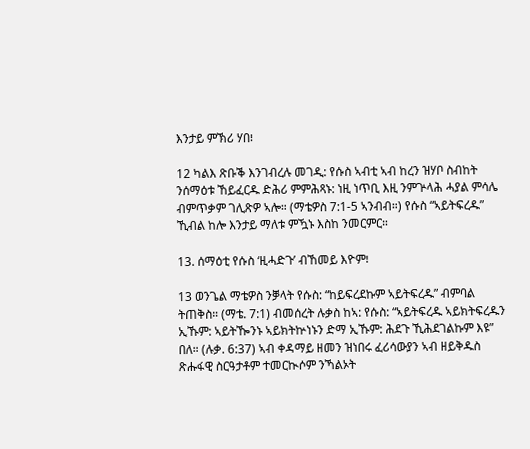እንታይ ምኽሪ ሃበ፧

12 ካልእ ጽቡቕ እንገብረሉ መገዲ: የሱስ ኣብቲ ኣብ ከረን ዝሃቦ ስብከት ንሰማዕቱ ኸይፈርዱ ድሕሪ ምምሕጻኑ: ነዚ ነጥቢ እዚ ንምጕላሕ ሓያል ምሳሌ ብምጥቃም ገሊጽዎ ኣሎ። (ማቴዎስ 7:1-5 ኣንብብ።) የሱስ “ኣይትፍረዱ” ኺብል ከሎ እንታይ ማለቱ ምዃኑ እስከ ንመርምር።

13. ሰማዕቲ የሱስ ‘ዚሓድጉ’ ብኸመይ እዮም፧

13 ወንጌል ማቴዎስ ንቓላት የሱስ: “ከይፍረደኩም ኣይትፍረዱ” ብምባል ትጠቅስ። (ማቴ. 7:1) ብመሰረት ሉቃስ ከኣ: የሱስ: “ኣይትፍረዱ ኣይክትፍረዱን ኢኹም: ኣይትዀንኑ ኣይክትኵነኑን ድማ ኢኹም: ሕደጉ ኺሕደገልኩም እዩ” በለ። (ሉቃ. 6:37) ኣብ ቀዳማይ ዘመን ዝነበሩ ፈሪሳውያን ኣብ ዘይቅዱስ ጽሑፋዊ ስርዓታቶም ተመርኲሶም ንኻልኦት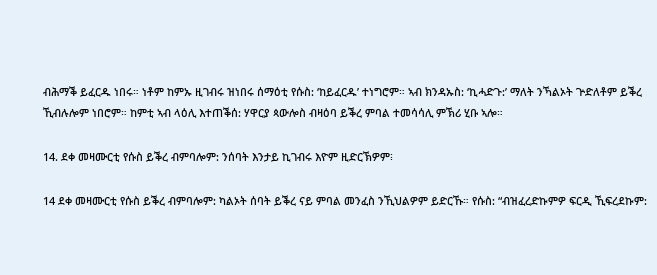ብሕማቕ ይፈርዱ ነበሩ። ነቶም ከምኡ ዚገብሩ ዝነበሩ ሰማዕቲ የሱስ: ‘ከይፈርዱ’ ተነግሮም። ኣብ ክንዳኡስ: ‘ኪሓድጉ:’ ማለት ንኻልኦት ጕድለቶም ይቕረ ኺብሉሎም ነበሮም። ከምቲ ኣብ ላዕሊ እተጠቕሰ: ሃዋርያ ጳውሎስ ብዛዕባ ይቕረ ምባል ተመሳሳሊ ምኽሪ ሂቡ ኣሎ።

14. ደቀ መዛሙርቲ የሱስ ይቕረ ብምባሎም: ንሰባት እንታይ ኪገብሩ እዮም ዚድርኽዎም፧

14 ደቀ መዛሙርቲ የሱስ ይቕረ ብምባሎም: ካልኦት ሰባት ይቕረ ናይ ምባል መንፈስ ንኺህልዎም ይድርኹ። የሱስ: “ብዝፈረድኩምዎ ፍርዲ ኺፍረደኩም: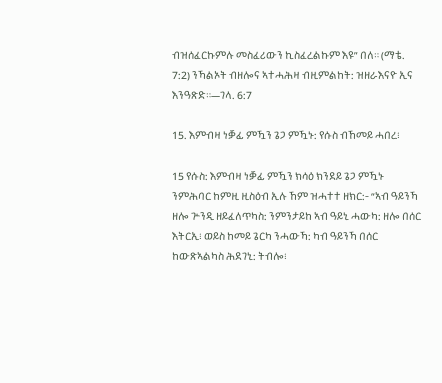ብዝሰፈርኩምሉ መስፈሪውን ኪስፈረልኩም እዩ” በለ። (ማቴ. 7:2) ንኻልኦት ብዘሎና ኣተሓሕዛ ብዚምልከት: ዝዘራእናዮ ኢና እንዓጽድ።—ገላ. 6:7

15. እምብዛ ነቓፊ ምዃን ጌጋ ምዃኑ: የሱስ ብኸመይ ሓበረ፧

15 የሱስ: እምብዛ ነቓፊ ምዃን ክሳዕ ክንደይ ጌጋ ምዃኑ ንምሕባር ከምዚ ዚስዕብ ኢሉ ኸም ዝሓተተ ዘክር:- “ኣብ ዓይንኻ ዘሎ ጕንዲ ዘይፈለጥካስ: ንምንታይከ ኣብ ዓይኒ ሓውካ: ዘሎ በሰር እትርኢ፧ ወይስ ከመይ ጌርካ ንሓውኻ: ካብ ዓይንኻ በሰር ከውጽኣልካስ ሕደገኒ: ትብሎ፧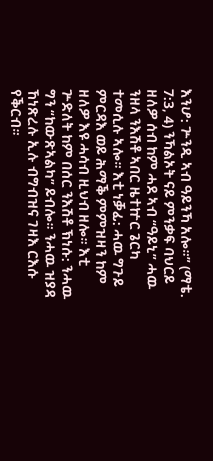እንሆ: ጕንዲ ኣብ ዓይንኻ አሎ።” (ማቴ. 7:3, 4) ንኻልኦት ናይ ምንቃፍ ባህርይ ዘለዎ ሰብ ከም ሓደ ኣብ “ዓይኒ” ሓዉ ንዘላ ንእሽቶ ኣበር ዜተኵር ጌርካ ተመሲሉ ኣሎ። እቲ ነቓፊ: ሓዉ ግጉይ ምርዳእ ወይ ሕማቕ ምምዝዛን ከም ዘለዎ እዩ ሓሳብ ዚህብ ዘሎ። እቲ ጕድለት ከም በሰር ንእሽቶ ኽነሱ: ንሓዉ ግን “ከውጽኣልካ” ይብሎ። ንሓዉ ዝያዳ ኸነጽረሉ ኢሉ ብግብዝና ገዛእ ርእሱ የቕርብ።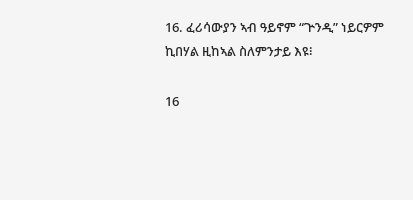16. ፈሪሳውያን ኣብ ዓይኖም “ጕንዲ” ነይርዎም ኪበሃል ዚከኣል ስለምንታይ እዩ፧

16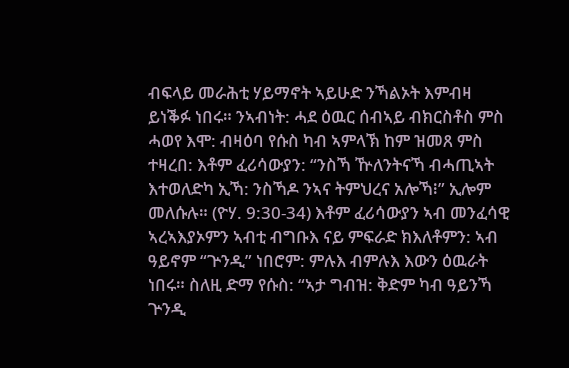ብፍላይ መራሕቲ ሃይማኖት ኣይሁድ ንኻልኦት እምብዛ ይነቕፉ ነበሩ። ንኣብነት: ሓደ ዕዉር ሰብኣይ ብክርስቶስ ምስ ሓወየ እሞ: ብዛዕባ የሱስ ካብ ኣምላኽ ከም ዝመጸ ምስ ተዛረበ: እቶም ፈሪሳውያን: “ንስኻ ዅለንትናኻ ብሓጢኣት እተወለድካ ኢኻ: ንስኻዶ ንኣና ትምህረና አሎኻ፧” ኢሎም መለሱሉ። (ዮሃ. 9:30-34) እቶም ፈሪሳውያን ኣብ መንፈሳዊ ኣረኣእያኦምን ኣብቲ ብግቡእ ናይ ምፍራድ ክእለቶምን: ኣብ ዓይኖም “ጕንዲ” ነበሮም: ምሉእ ብምሉእ እውን ዕዉራት ነበሩ። ስለዚ ድማ የሱስ: “ኣታ ግብዝ: ቅድም ካብ ዓይንኻ ጕንዲ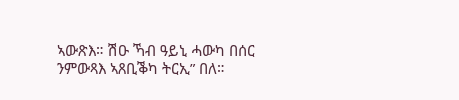ኣውጽእ። ሽዑ ኻብ ዓይኒ ሓውካ በሰር ንምውጻእ ኣጸቢቕካ ትርኢ” በለ።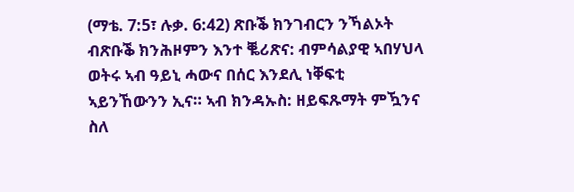(ማቴ. 7:5፣ ሉቃ. 6:42) ጽቡቕ ክንገብርን ንኻልኦት ብጽቡቕ ክንሕዞምን እንተ ቘሪጽና: ብምሳልያዊ ኣበሃህላ ወትሩ ኣብ ዓይኒ ሓውና በሰር እንደሊ ነቐፍቲ ኣይንኸውንን ኢና። ኣብ ክንዳኡስ: ዘይፍጹማት ምዃንና ስለ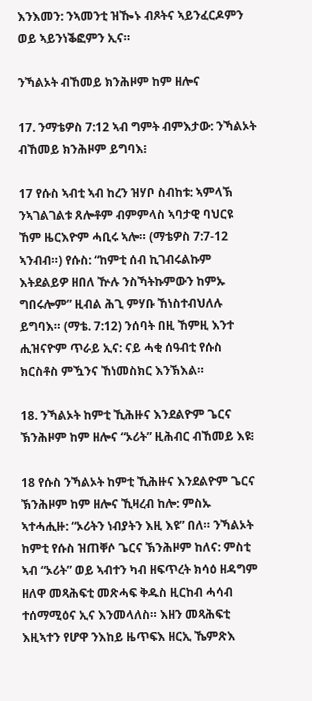እንእመን: ንኣመንቲ ዝዀኑ ብጾትና ኣይንፈርዶምን ወይ ኣይንነቕፎምን ኢና።

ንኻልኦት ብኸመይ ክንሕዞም ከም ዘሎና

17. ንማቴዎስ 7:12 ኣብ ግምት ብምእታው: ንኻልኦት ብኸመይ ክንሕዞም ይግባእ፧

17 የሱስ ኣብቲ ኣብ ከረን ዝሃቦ ስብከቱ: ኣምላኽ ንኣገልገልቱ ጸሎቶም ብምምላስ ኣባታዊ ባህርዩ ኸም ዜርእዮም ሓቢሩ ኣሎ። (ማቴዎስ 7:7-12 ኣንብብ።) የሱስ: “ከምቲ ሰብ ኪገብሩልኩም እትደልይዎ ዘበለ ዅሉ ንስኻትኩምውን ከምኡ ግበሩሎም” ዚብል ሕጊ ምሃቡ ኸነስተብህለሉ ይግባእ። (ማቴ. 7:12) ንሰባት በዚ ኸምዚ እንተ ሒዝናዮም ጥራይ ኢና: ናይ ሓቂ ሰዓብቲ የሱስ ክርስቶስ ምዃንና ኸነመስክር እንኽእል።

18. ንኻልኦት ከምቲ ኺሕዙና እንደልዮም ጌርና ኽንሕዞም ከም ዘሎና “ኦሪት” ዚሕብር ብኸመይ እዩ፧

18 የሱስ ንኻልኦት ከምቲ ኺሕዙና እንደልዮም ጌርና ኽንሕዞም ከም ዘሎና ኺዛረብ ከሎ: ምስኡ ኣተሓሒዙ: “ኦሪትን ነብያትን እዚ እዩ” በለ። ንኻልኦት ከምቲ የሱስ ዝጠቐሶ ጌርና ኽንሕዞም ከለና: ምስቲ ኣብ “ኦሪት” ወይ ኣብተን ካብ ዘፍጥረት ክሳዕ ዘዳግም ዘለዋ መጻሕፍቲ መጽሓፍ ቅዱስ ዚርከብ ሓሳብ ተሰማሚዕና ኢና እንመላለስ። እዘን መጻሕፍቲ እዚኣተን የሆዋ ንእከይ ዜጥፍእ ዘርኢ ኼምጽእ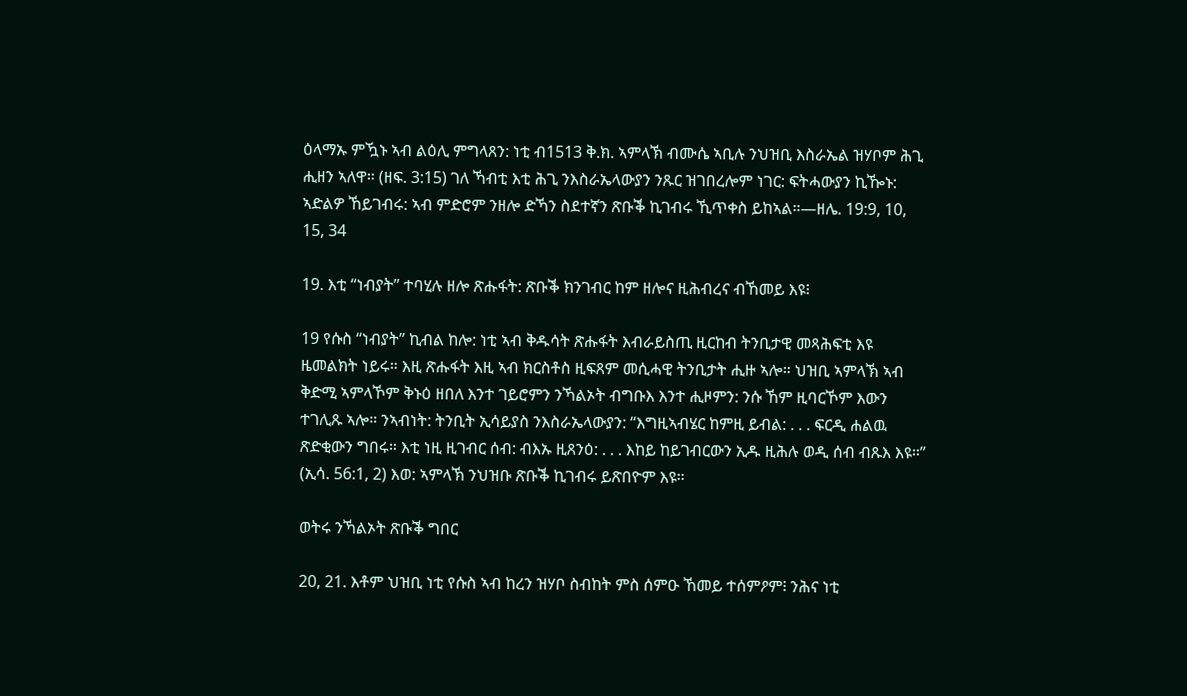ዕላማኡ ምዃኑ ኣብ ልዕሊ ምግላጸን: ነቲ ብ1513 ቅ.ክ. ኣምላኽ ብሙሴ ኣቢሉ ንህዝቢ እስራኤል ዝሃቦም ሕጊ ሒዘን ኣለዋ። (ዘፍ. 3:15) ገለ ኻብቲ እቲ ሕጊ ንእስራኤላውያን ንጹር ዝገበረሎም ነገር: ፍትሓውያን ኪዀኑ: ኣድልዎ ኸይገብሩ: ኣብ ምድሮም ንዘሎ ድኻን ስደተኛን ጽቡቕ ኪገብሩ ኺጥቀስ ይከኣል።—ዘሌ. 19:9, 10, 15, 34

19. እቲ “ነብያት” ተባሂሉ ዘሎ ጽሑፋት: ጽቡቕ ክንገብር ከም ዘሎና ዚሕብረና ብኸመይ እዩ፧

19 የሱስ “ነብያት” ኪብል ከሎ: ነቲ ኣብ ቅዱሳት ጽሑፋት እብራይስጢ ዚርከብ ትንቢታዊ መጻሕፍቲ እዩ ዜመልክት ነይሩ። እዚ ጽሑፋት እዚ ኣብ ክርስቶስ ዚፍጸም መሲሓዊ ትንቢታት ሒዙ ኣሎ። ህዝቢ ኣምላኽ ኣብ ቅድሚ ኣምላኾም ቅኑዕ ዘበለ እንተ ገይሮምን ንኻልኦት ብግቡእ እንተ ሒዞምን: ንሱ ኸም ዚባርኾም እውን ተገሊጹ ኣሎ። ንኣብነት: ትንቢት ኢሳይያስ ንእስራኤላውያን: “እግዚኣብሄር ከምዚ ይብል: . . . ፍርዲ ሐልዉ ጽድቂውን ግበሩ። እቲ ነዚ ዚገብር ሰብ: ብእኡ ዚጸንዕ: . . . እከይ ከይገብርውን ኢዱ ዚሕሉ ወዲ ሰብ ብጹእ እዩ።” (ኢሳ. 56:1, 2) እወ: ኣምላኽ ንህዝቡ ጽቡቕ ኪገብሩ ይጽበዮም እዩ።

ወትሩ ንኻልኦት ጽቡቕ ግበር

20, 21. እቶም ህዝቢ ነቲ የሱስ ኣብ ከረን ዝሃቦ ስብከት ምስ ሰምዑ ኸመይ ተሰምዖም፧ ንሕና ነቲ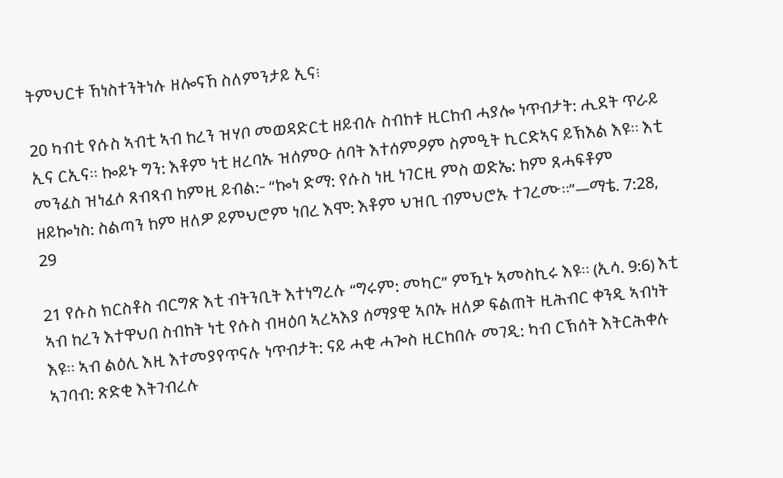ትምህርቱ ኸነስተንትነሉ ዘሎናኸ ስለምንታይ ኢና፧

20 ካብቲ የሱስ ኣብቲ ኣብ ከረን ዝሃቦ መወዳድርቲ ዘይብሉ ስብከቱ ዚርከብ ሓያሎ ነጥብታት: ሒደት ጥራይ ኢና ርኢና። ኰይኑ ግን: እቶም ነቲ ዘረባኡ ዝሰምዑ ሰባት እተሰምዖም ስምዒት ኪርድኣና ይኽእል እዩ። እቲ መንፈስ ዝነፈሶ ጸብጻብ ከምዚ ይብል:- “ኰነ ድማ: የሱስ ነዚ ነገርዚ ምስ ወድኤ: ከም ጸሓፍቶም ዘይኰነስ: ስልጣን ከም ዘለዎ ይምህሮም ነበረ እሞ: እቶም ህዝቢ ብምህሮኡ ተገረሙ።”—ማቴ. 7:28, 29

21 የሱስ ክርስቶስ ብርግጽ እቲ ብትንቢት እተነግረሉ “ግሩም: መካር” ምዃኑ ኣመስኪሩ እዩ። (ኢሳ. 9:6) እቲ ኣብ ከረን እተዋህበ ስብከት ነቲ የሱስ ብዛዕባ ኣረኣእያ ሰማያዊ ኣቦኡ ዘለዎ ፍልጠት ዚሕብር ቀንዲ ኣብነት እዩ። ኣብ ልዕሊ እዚ እተመያየጥናሉ ነጥብታት: ናይ ሓቂ ሓጐስ ዚርከበሉ መገዲ: ካብ ርኽሰት እትርሕቀሉ ኣገባብ: ጽድቂ እትገብረሉ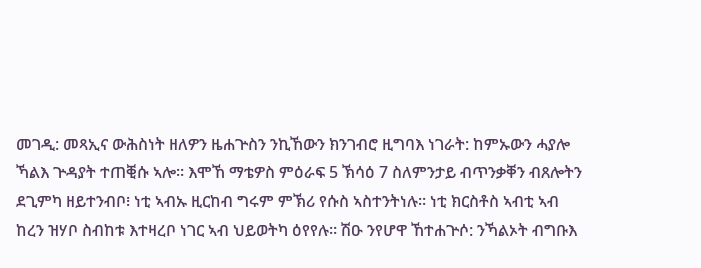መገዲ: መጻኢና ውሕስነት ዘለዎን ዜሐጕስን ንኪኸውን ክንገብሮ ዚግባእ ነገራት: ከምኡውን ሓያሎ ኻልእ ጕዳያት ተጠቒሱ ኣሎ። እሞኸ ማቴዎስ ምዕራፍ 5 ኽሳዕ 7 ስለምንታይ ብጥንቃቐን ብጸሎትን ደጊምካ ዘይተንብቦ፧ ነቲ ኣብኡ ዚርከብ ግሩም ምኽሪ የሱስ ኣስተንትነሉ። ነቲ ክርስቶስ ኣብቲ ኣብ ከረን ዝሃቦ ስብከቱ እተዛረቦ ነገር ኣብ ህይወትካ ዕየየሉ። ሽዑ ንየሆዋ ኸተሐጕሶ: ንኻልኦት ብግቡእ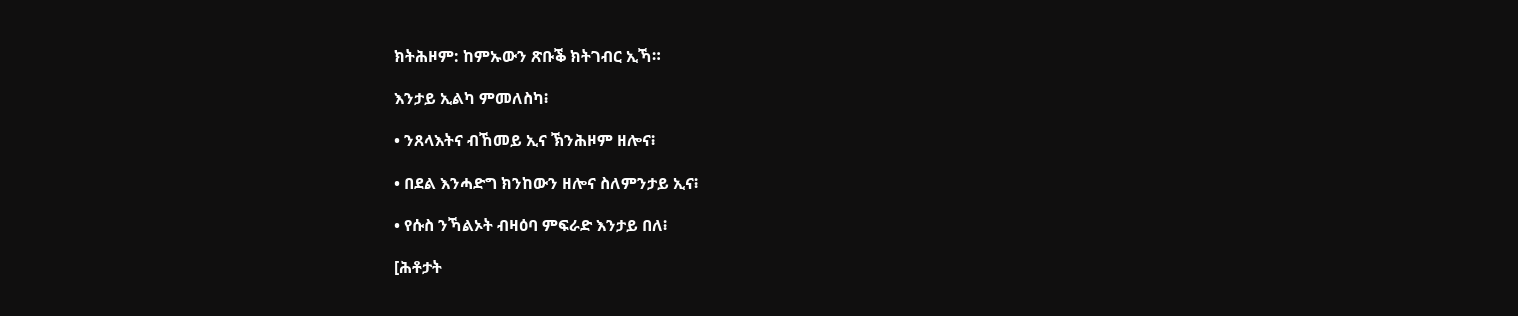ክትሕዞም: ከምኡውን ጽቡቕ ክትገብር ኢኻ።

እንታይ ኢልካ ምመለስካ፧

• ንጸላእትና ብኸመይ ኢና ኽንሕዞም ዘሎና፧

• በደል እንሓድግ ክንከውን ዘሎና ስለምንታይ ኢና፧

• የሱስ ንኻልኦት ብዛዕባ ምፍራድ እንታይ በለ፧

[ሕቶታት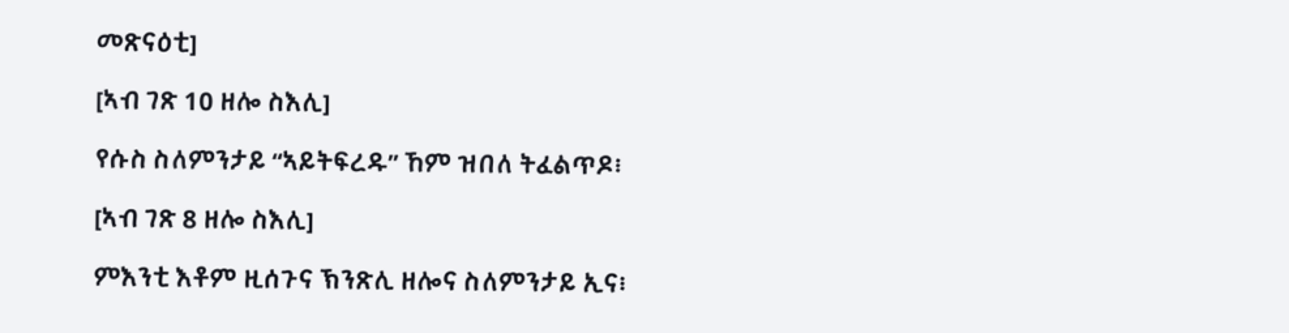መጽናዕቲ]

[ኣብ ገጽ 10 ዘሎ ስእሊ]

የሱስ ስለምንታይ “ኣይትፍረዱ” ኸም ዝበለ ትፈልጥዶ፧

[ኣብ ገጽ 8 ዘሎ ስእሊ]

ምእንቲ እቶም ዚሰጉና ኽንጽሊ ዘሎና ስለምንታይ ኢና፧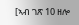[ኣብ ገጽ 10 ዘሎ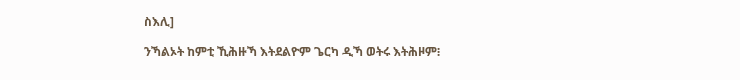ስእሊ]

ንኻልኦት ከምቲ ኺሕዙኻ እትደልዮም ጌርካ ዲኻ ወትሩ እትሕዞም፧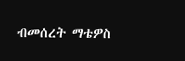ብመሰረት ማቴዎስ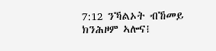7:12 ንኻልኦት ብኸመይ ክንሕዞም ኣሎና፧